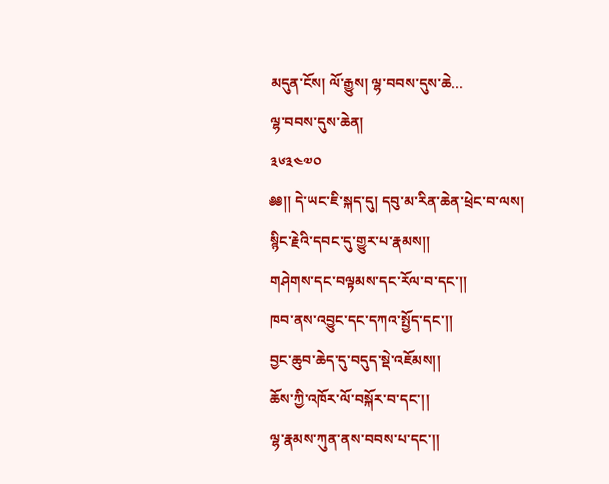མདུན་ངོས། ལོ་རྒྱུས། ལྷ་བབས་དུས་ཆེ...
ལྷ་བབས་དུས་ཆེན།
༣༦༣༤༧༠
༅༅།། དེ་ཡང་ཇི་སྐད་དུ། དབུ་མ་རིན་ཆེན་ཕྲེང་བ་ལས།
སྙིང་རྗེའི་དབང་དུ་གྱུར་པ་རྣམས།།
གཤེགས་དང་བལྟམས་དང་རོལ་བ་དང་།།
ཁབ་ནས་འབྱུང་དང་དཀའ་སྤྱོད་དང་།།
བྱང་ཆུབ་ཆེད་དུ་བདུད་སྡེ་འཇོམས།།
ཆོས་ཀྱི་འཁོར་ལོ་བསྐོར་བ་དང་།།
ལྷ་རྣམས་ཀུན་ནས་བབས་པ་དང་།།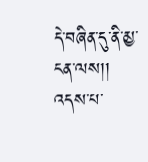དེ་བཞིན་དུ་ནི་མྱ་ངན་ལས།།
འདས་པ་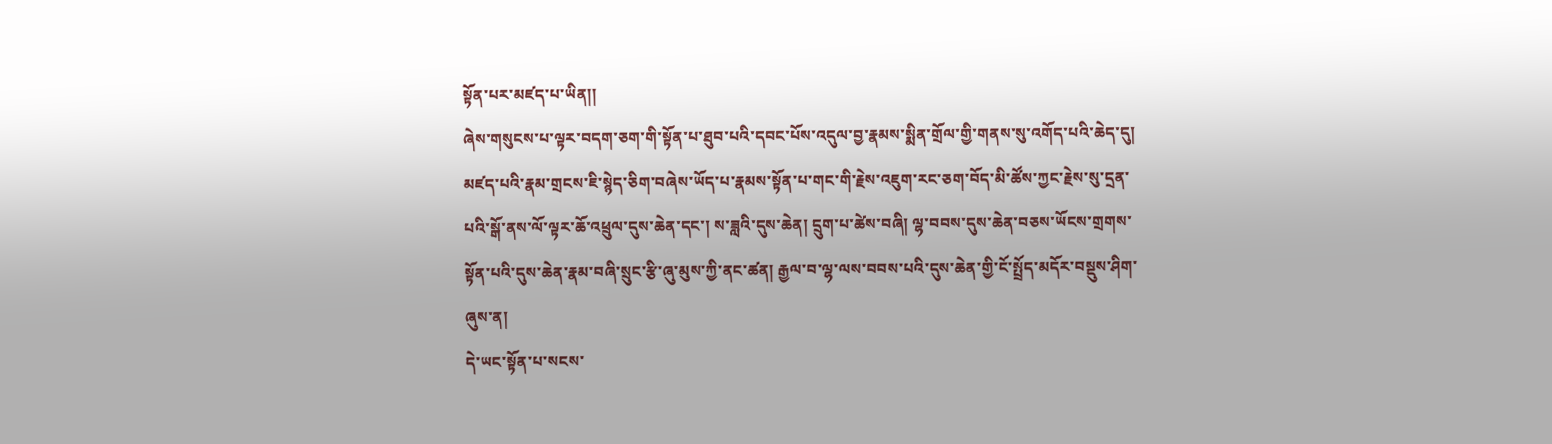སྟོན་པར་མཛད་པ་ཡིན།།
ཞེས་གསུངས་པ་ལྟར་བདག་ཅག་གི་སྟོན་པ་ཐུབ་པའི་དབང་པོས་འདུལ་བྱ་རྣམས་སྨིན་གྲོལ་གྱི་གནས་སུ་འགོད་པའི་ཆེད་དུ། མཛད་པའི་རྣམ་གྲངས་ཇི་སྙེད་ཅིག་བཞེས་ཡོད་པ་རྣམས་སྟོན་པ་གང་གི་རྗེས་འཇུག་རང་ཅག་བོད་མི་ཚོས་ཀྱང་རྗེས་སུ་དྲན་པའི་སྒོ་ནས་ལོ་ལྟར་ཆོ་འཕྲུལ་དུས་ཆེན་དང་། ས་ཟླའི་དུས་ཆེན། དྲུག་པ་ཚེས་བཞི། ལྷ་བབས་དུས་ཆེན་བཅས་ཡོངས་གྲགས་སྟོན་པའི་དུས་ཆེན་རྣམ་བཞི་སྲུང་རྩི་ཞུ་མུས་ཀྱི་ནང་ཚན། རྒྱལ་བ་ལྷ་ལས་བབས་པའི་དུས་ཆེན་གྱི་ངོ་སྤྲོད་མདོར་བསྡུས་ཤིག་ཞུས་ན།
དེ་ཡང་སྟོན་པ་སངས་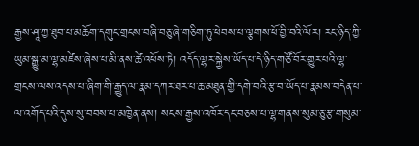རྒྱས་ཤཱ་ཀྱ་ཐུབ་པ་མཆོག་དགུང་གྲངས་བཞི་བཅུ་ཞེ་གཅིག་ཏུ་ཕེབས་པ་ལྕགས་ཕོ་བྱི་བའི་ལོར། རང་ཉིད་ཀྱི་ཡུམ་སྒྱུ་མ་ལྷ་མཛེས་ཞེས་པ་མི་ནས་ཚེ་འཕོས་ཏེ། འདོད་ལྷར་སྐྱེས་ཡོད་པ་དེ་ཉིད་གཙོ་བོར་གྱུར་པའི་ལྷ་གྲངས་ལས་འདས་པ་ཞིག་གི་རྒྱུད་ལ་རྣམ་དཀར་ཐར་པ་ཆ་མཐུན་གྱི་དགེ་བའི་རྩ་བ་ཡོད་པ་རྣམས་བདེན་པ་ལ་འགོད་པའི་དུས་སུ་བབས་པ་མཁྱེན་ནས། སངས་རྒྱས་འཁོར་དང་བཅས་པ་ལྷ་གནས་སུམ་ཅུ་རྩ་གསུམ་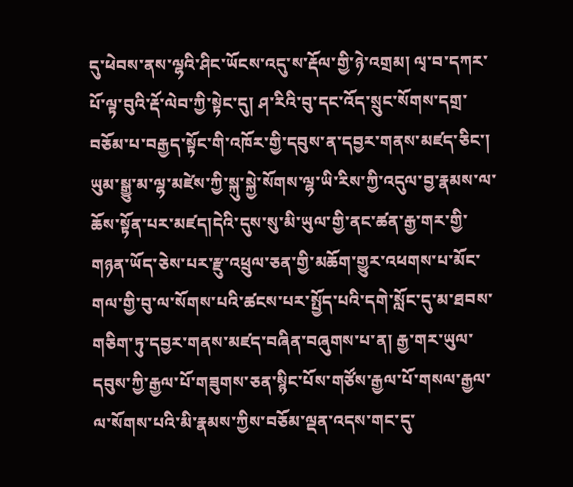དུ་ཕེབས་ནས་ལྷའི་ཤིང་ཡོངས་འདུ་ས་རྡོལ་གྱི་ཉེ་འགྲམ། ལྭ་བ་དཀར་པོ་ལྟ་བུའི་རྡོ་ལེབ་ཀྱི་སྟེང་དུ། ཤ་རིའི་བུ་དང་འོད་སྲུང་སོགས་དགྲ་བཅོམ་པ་བརྒྱད་སྟོང་གི་འཁོར་གྱི་དབུས་ན་དབྱར་གནས་མཛད་ཅིང་། ཡུམ་སྒྱུ་མ་ལྷ་མཛེས་ཀྱི་སྐུ་སྐྱེ་སོགས་ལྷ་ཡི་རིས་ཀྱི་འདུལ་བྱ་རྣམས་ལ་ཆོས་སྟོན་པར་མཛད།དེའི་དུས་སུ་མི་ཡུལ་གྱི་ནང་ཚན་རྒྱ་གར་གྱི་གཉན་ཡོད་ཅེས་པར་རྫུ་འཕྲུལ་ཅན་གྱི་མཆོག་གྱུར་འཕགས་པ་མོང་གལ་གྱི་བུ་ལ་སོགས་པའི་ཚངས་པར་སྤྱོད་པའི་དགེ་སློང་དུ་མ་ཐབས་གཅིག་ཏུ་དབྱར་གནས་མཛད་བཞིན་བཞུགས་པ་ན། རྒྱ་གར་ཡུལ་དབུས་ཀྱི་རྒྱལ་པོ་གཟུགས་ཅན་སྙིང་པོས་གཙོས་རྒྱལ་པོ་གསལ་རྒྱལ་ལ་སོགས་པའི་མི་རྣམས་ཀྱིས་བཅོམ་ལྡན་འདས་གང་དུ་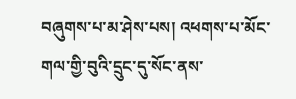བཞུགས་པ་མ་ཤེས་པས། འཕགས་པ་མོང་གལ་གྱི་བུའི་དྲུང་དུ་སོང་ནས་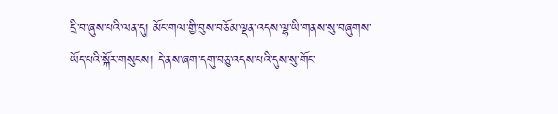དྲི་བ་ཞུས་པའི་ལན་དུ། མོང་གལ་གྱི་བུས་བཅོམ་ལྡན་འདས་ལྷ་ཡི་གནས་སུ་བཞུགས་ཡོད་པའི་སྐོར་གསུངས། དེ་ནས་ཞག་དགུ་བཅུ་འདས་པའི་དུས་སུ་གོང་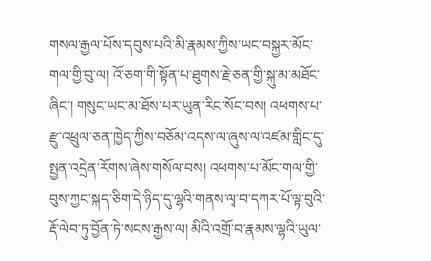གསལ་རྒྱལ་པོས་དབུས་པའི་མི་རྣམས་ཀྱིས་ཡང་བསྐྱར་མོང་གལ་གྱི་བུ་ལ། འོ་ཅག་གི་སྟོན་པ་ཐུགས་རྗེ་ཅན་གྱི་སྐུ་མ་མཐོང་ཞིང་། གསུང་ཡང་མ་ཐོས་པར་ཡུན་རིང་སོང་བས། འཕགས་པ་རྫུ་འཕྲུལ་ཅན་ཁྱེད་ཀྱིས་བཅོམ་འདས་ལ་ཞུས་ལ་འཛམ་གླིང་དུ་སྤྱན་འདྲེན་རོགས་ཞེས་གསོལ་བས། འཕགས་པ་མོང་གལ་གྱི་བུས་ཀྱང་སྐད་ཅིག་དེ་ཉིད་དུ་ལྷའི་གནས་ལྭ་བ་དཀར་པོ་ལྟ་བུའི་རྡོ་ལེབ་ཏུ་བྱོན་ཏེ་སངས་རྒྱས་ལ། མིའི་འགྲོ་བ་རྣམས་ལྷའི་ཡུལ་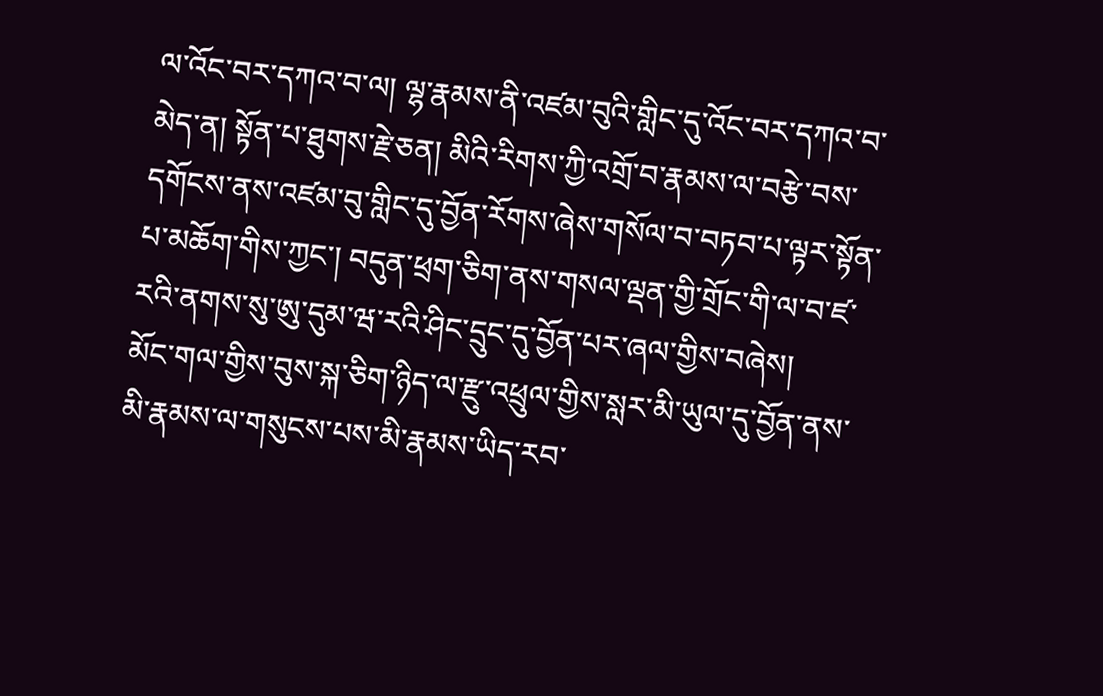ལ་འོང་བར་དཀའ་བ་ལ། ལྷ་རྣམས་ནི་འཛམ་བུའི་གླིང་དུ་འོང་བར་དཀའ་བ་མེད་ན། སྟོན་པ་ཐུགས་རྗེ་ཅན། མིའི་རིགས་ཀྱི་འགྲོ་བ་རྣམས་ལ་བརྩེ་བས་དགོངས་ནས་འཛམ་བུ་གླིང་དུ་བྱོན་རོགས་ཞེས་གསོལ་བ་བཏབ་པ་ལྟར་སྟོན་པ་མཆོག་གིས་ཀྱང་། བདུན་ཕྲག་ཅིག་ནས་གསལ་ལྡན་གྱི་གྲོང་གི་ལ་བ་ཛ་རའི་ནགས་སུ་ཨུ་དུམ་ཝ་རའི་ཤིང་དྲུང་དུ་བྱོན་པར་ཞལ་གྱིས་བཞེས།
མོང་གལ་གྱིས་བུས་སྐ་ཅིག་ཉིད་ལ་རྫུ་འཕྲུལ་གྱིས་སླར་མི་ཡུལ་དུ་བྱོན་ནས་མི་རྣམས་ལ་གསུངས་པས་མི་རྣམས་ཡིད་རབ་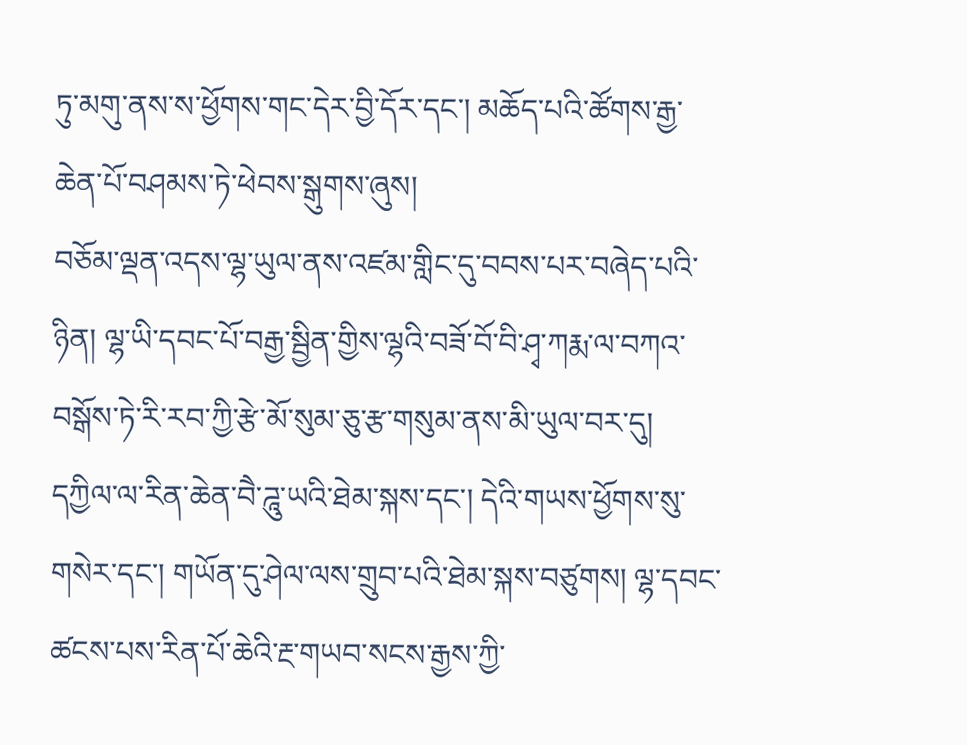ཏུ་མགུ་ནས་ས་ཕྱོགས་གང་དེར་བྱི་དོར་དང་། མཆོད་པའི་ཚོགས་རྒྱ་ཆེན་པོ་བཤམས་ཏེ་ཕེབས་སྒུགས་ཞུས།
བཅོམ་ལྡན་འདས་ལྷ་ཡུལ་ནས་འཛམ་གླིང་དུ་བབས་པར་བཞེད་པའི་ཉིན། ལྷ་ཡི་དབང་པོ་བརྒྱ་སྦྱིན་གྱིས་ལྷའི་བཟོ་བོ་བི་ཤྭ་ཀརྨ་ལ་བཀའ་བསྒོས་ཏེ་རི་རབ་ཀྱི་རྩེ་མོ་སུམ་ཅུ་རྩ་གསུམ་ནས་མི་ཡུལ་བར་དུ། དཀྱིལ་ལ་རིན་ཆེན་བཻ་ཌཱུ་ཡའི་ཐེམ་སྐས་དང་། དེའི་གཡས་ཕྱོགས་སུ་གསེར་དང་། གཡོན་དུ་ཤེལ་ལས་གྲུབ་པའི་ཐེམ་སྐས་བཙུགས། ལྷ་དབང་ཚངས་པས་རིན་པོ་ཆེའི་རྔ་གཡབ་སངས་རྒྱས་ཀྱི་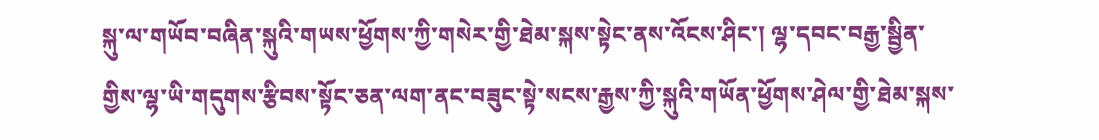སྐུ་ལ་གཡོབ་བཞིན་སྐུའི་གཡས་ཕྱོགས་ཀྱི་གསེར་གྱི་ཐེམ་སྐས་སྟེང་ནས་འོངས་ཤིང་། ལྷ་དབང་བརྒྱ་སྦྱིན་གྱིས་ལྷ་ཡི་གདུགས་རྩིབས་སྟོང་ཅན་ལག་ནང་བཟུང་སྟེ་སངས་རྒྱས་ཀྱི་སྐུའི་གཡོན་ཕྱོགས་ཤེལ་གྱི་ཐེམ་སྐས་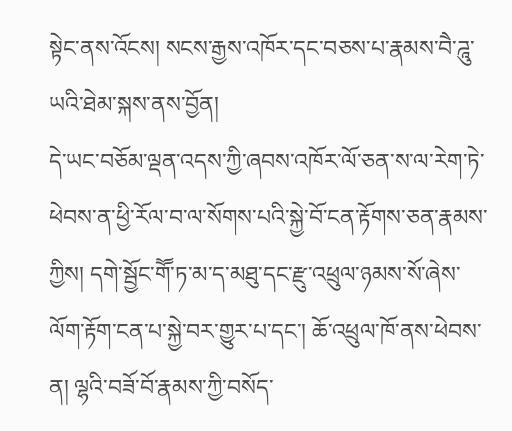སྟེང་ནས་འོངས། སངས་རྒྱས་འཁོར་དང་བཅས་པ་རྣམས་བཻ་ཌཱུ་ཡའི་ཐེམ་སྐས་ནས་བྱོན།
དེ་ཡང་བཅོམ་ལྡན་འདས་ཀྱི་ཞབས་འཁོར་ལོ་ཅན་ས་ལ་རེག་ཏེ་ཕེབས་ན་ཕྱི་རོལ་བ་ལ་སོགས་པའི་སྐྱེ་བོ་ངན་རྟོགས་ཅན་རྣམས་ཀྱིས། དགེ་སྦྱོང་གཽ་ཏ་མ་ད་མཐུ་དང་རྫུ་འཕྲུལ་ཉམས་སོ་ཞེས་ལོག་རྟོག་ངན་པ་སྐྱེ་བར་གྱུར་པ་དང་། ཆོ་འཕྲུལ་ཁོ་ནས་ཕེབས་ན། ལྷའི་བཟོ་བོ་རྣམས་ཀྱི་བསོད་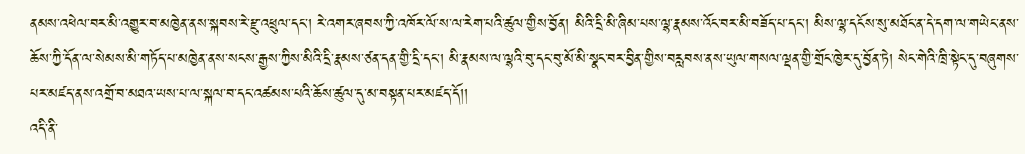ནམས་འཕེལ་བར་མི་འགྱུར་བ་མཁྱེན་ནས་སྐབས་རེ་རྫུ་འཕྲུལ་དང་། རེ་འགར་ཞབས་ཀྱི་འཁོར་ལོ་ས་ལ་རེག་པའི་ཚུལ་གྱིས་བྱོན། མིའི་དྲི་མི་ཞིམ་པས་ལྷ་རྣམས་འོང་བར་མི་བཟོད་པ་དང་། མིས་ལྷ་དངོས་སུ་མཐོང་ན་དེ་དག་ལ་གཡེང་ནས་ཆོས་ཀྱི་དོན་ལ་སེམས་མི་གཏོད་པ་མཁྱེན་ནས་སངས་རྒྱས་ཀྱིས་མིའི་དྲི་རྣམས་ཙན་དན་གྱི་དྲི་དང་། མི་རྣམས་ལ་ལྷའི་བུ་དང་བུ་མོ་མི་སྣང་བར་བྱིན་གྱིས་བརླབས་ནས་ཡུལ་གསལ་ལྡན་གྱི་གྲོང་ཁྱེར་དུ་བྱོན་ཏེ། སེང་གེའི་ཁྲི་སྟེང་དུ་བཞུགས་པར་མཛད་ནས་འགྲོ་བ་མཐའ་ཡས་པ་ལ་སྐལ་བ་དང་འཚམས་པའི་ཆོས་ཚུལ་དུ་མ་བསྟན་པར་མཛད་དོ།།
འདི་ནི་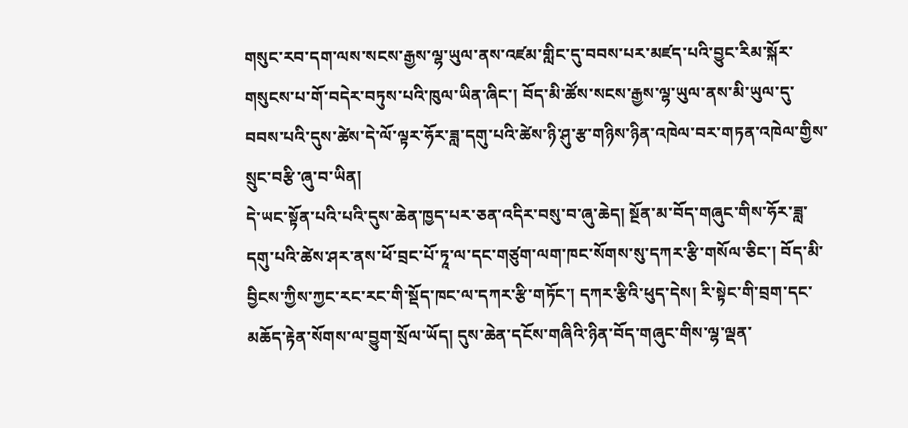གསུང་རབ་དག་ལས་སངས་རྒྱས་ལྷ་ཡུལ་ནས་འཛམ་གླིང་དུ་བབས་པར་མཛད་པའི་བྱུང་རིམ་སྐོར་གསུངས་པ་གོ་བདེར་བཏུས་པའི་ཁུལ་ཡིན་ཞིང་། བོད་མི་ཚོས་སངས་རྒྱས་ལྷ་ཡུལ་ནས་མི་ཡུལ་དུ་བབས་པའི་དུས་ཚེས་དེ་ལོ་ལྟར་ཧོར་ཟླ་དགུ་པའི་ཚེས་ཉི་ཤུ་རྩ་གཉིས་ཉིན་འཁེལ་བར་གཏན་འཁེལ་གྱིས་སྲུང་བརྩི་ཞུ་བ་ཡིན།
དེ་ཡང་སྟོན་པའི་པའི་དུས་ཆེན་ཁྱད་པར་ཅན་འདིར་བསུ་བ་ཞུ་ཆེད། སྔོན་མ་བོད་གཞུང་གིས་ཧོར་ཟླ་དགུ་པའི་ཚེས་ཤར་ནས་ཕོ་བྲང་པོ་ཏཱ་ལ་དང་གཙུག་ལག་ཁང་སོགས་སུ་དཀར་རྩི་གསོལ་ཅིང་། བོད་མི་བྱིངས་ཀྱིས་ཀྱང་རང་རང་གི་སྡོད་ཁང་ལ་དཀར་རྩི་གཏོང་། དཀར་རྩིའི་ཕུད་དེས། རི་སྟེང་གི་བྲག་དང་མཆོད་རྟེན་སོགས་ལ་བྱུག་སྲོལ་ཡོད། དུས་ཆེན་དངོས་གཞིའི་ཉིན་བོད་གཞུང་གིས་ལྷ་ལྡན་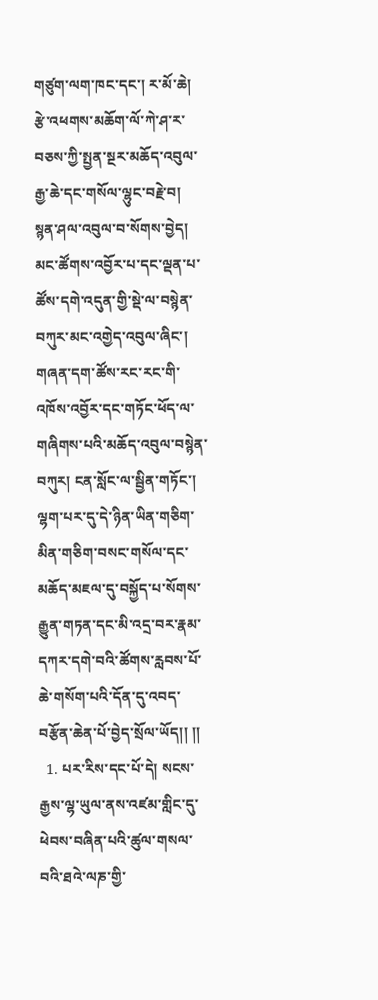གཙུག་ལག་ཁང་དང་། ར་མོ་ཆེ། རྩེ་འཕགས་མཆོག་ལོ་ཀེ་ཤ་ར་བཅས་ཀྱི་སྤྱན་སྔར་མཆོད་འབུལ་རྒྱ་ཆེ་དང་གསོལ་ལྷུང་བརྗེ་བ། སྙན་ཤལ་འབུལ་བ་སོགས་བྱེད། མང་ཚོགས་འབྱོར་པ་དང་ལྡན་པ་ཚོས་དགེ་འདུན་གྱི་སྡེ་ལ་བསྙེན་བཀུར་མང་འགྱེད་འབུལ་ཞིང་། གཞན་དག་ཚོས་རང་རང་གི་འཁོས་འབྱོར་དང་གཏོང་ཕོད་ལ་གཞིགས་པའི་མཆོད་འབུལ་བསྙེན་བཀུར། ངན་སློང་ལ་སྦྱིན་གཏོང་། ལྷག་པར་དུ་དེ་ཉིན་ཡིན་གཅིག་མིན་གཅིག་བསང་གསོལ་དང་མཆོད་མཇལ་དུ་བསྐྱོད་པ་སོགས་རྒྱུན་གཏན་དང་མི་འདྲ་བར་རྣམ་དཀར་དགེ་བའི་ཚོགས་རླབས་པོ་ཆེ་གསོག་པའི་དོན་དུ་འབད་བརྩོན་ཆེན་པོ་བྱེད་སྲོལ་ཡོད།། །།
  1. པར་རིས་དང་པོ་དེ། སངས་རྒྱས་ལྷ་ཡུལ་ནས་འཛམ་གླིང་དུ་ཕེབས་བཞིན་པའི་ཚུལ་གསལ་བའི་ཐའེ་ལཎ་གྱི་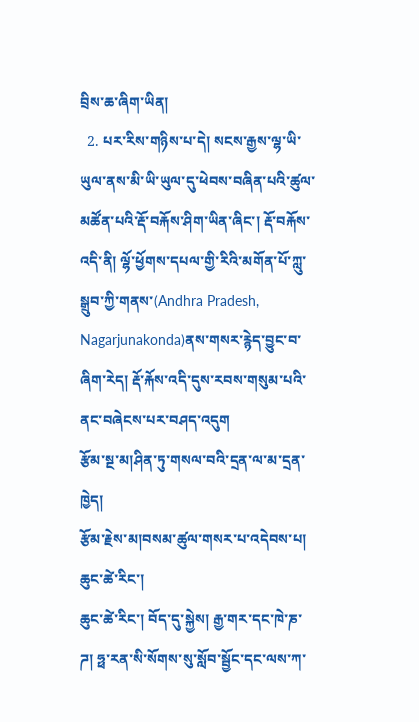བྲིས་ཆ་ཞིག་ཡིན།
  2. པར་རིས་གཉིས་པ་དེ། སངས་རྒྱས་ལྷ་ཡི་ཡུལ་ནས་མི་ཡི་ཡུལ་དུ་ཕེབས་བཞིན་པའི་ཚུལ་མཚོན་པའི་རྡོ་བརྐོས་ཤིག་ཡིན་ཞིང་། རྡོ་བརྐོས་འདི་ནི། ལྷོ་ཕྱོགས་དཔལ་གྱི་རིའི་མགོན་པོ་ཀླུ་སྒྲུབ་ཀྱི་གནས་(Andhra Pradesh, Nagarjunakonda)ནས་གསར་རྙེད་བྱུང་བ་ཞིག་རེད། རྡོ་རྐོས་འདི་དུས་རབས་གསུམ་པའི་ནང་བཞེངས་པར་བཤད་འདུག
རྩོམ་སྔ་མ།ཤིན་ཏུ་གསལ་བའི་དྲན་ལ་མ་དྲན་ཁྱེད།
རྩོམ་རྗེས་མ།བསམ་ཚུལ་གསར་པ་འདེབས་པ།
ཆུང་ཚེ་རིང་།
ཆུང་ཚེ་རིང་། བོད་དུ་སྐྱེས། རྒྱ་གར་དང་ཁེ་ཎ་ཌ། ཧྥ་རན་སི་སོགས་སུ་སློབ་སྦྱོང་དང་ལས་ཀ་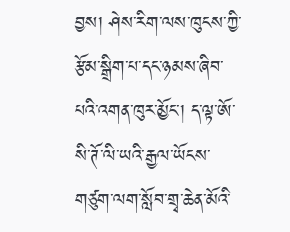བྱས། ཤེས་རིག་ལས་ཁུངས་ཀྱི་རྩོམ་སྒྲིག་པ་དང་ཉམས་ཞིབ་པའི་འགན་ཁུར་མྱོང་། ད་ལྟ་ཨོ་སི་ཊོ་ལི་ཡའི་རྒྱལ་ཡོངས་གཙུག་ལག་སློབ་གྲྭ་ཆེན་མོའི་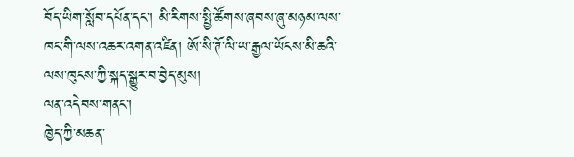བོད་ཡིག་སློབ་དཔོན་དང་། མི་རིགས་སྤྱི་ཚོགས་ཞབས་ཞུ་མཉམ་ལས་ཁང་གི་ལས་འཆར་འགན་འཛིན། ཨོ་སི་ཊོ་ལི་ཡ་རྒྱལ་ཡོངས་མི་ཆའི་ལས་ཁུངས་ཀྱི་སྐད་སྒྱུར་བ་བྱེད་མུས།
ལན་འདེབས་གནང་།
ཁྱེད་ཀྱི་མཆན་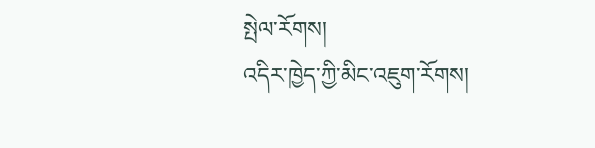སྤེལ་རོགས།
འདིར་ཁྱེད་ཀྱི་མིང་འཇུག་རོགས།